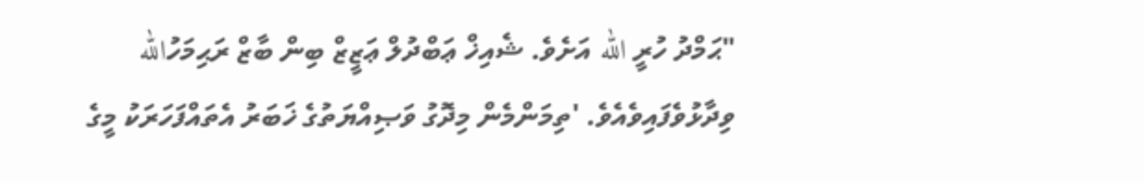"ޙަމްދު ހުރީ الله އަށެވެ. ޝެއިޚް ޢަބްދުލް ޢަޒީޒް ބިން ބާޒް ރަޙިމަހުالله ވިދާޅުވެފައިވެއެވެ. 'ތިމަންމެން މިދޮގު ވަޞިއްޔަތުގެ ޚަބަރު އެތައްފަހަރަކު މީގެ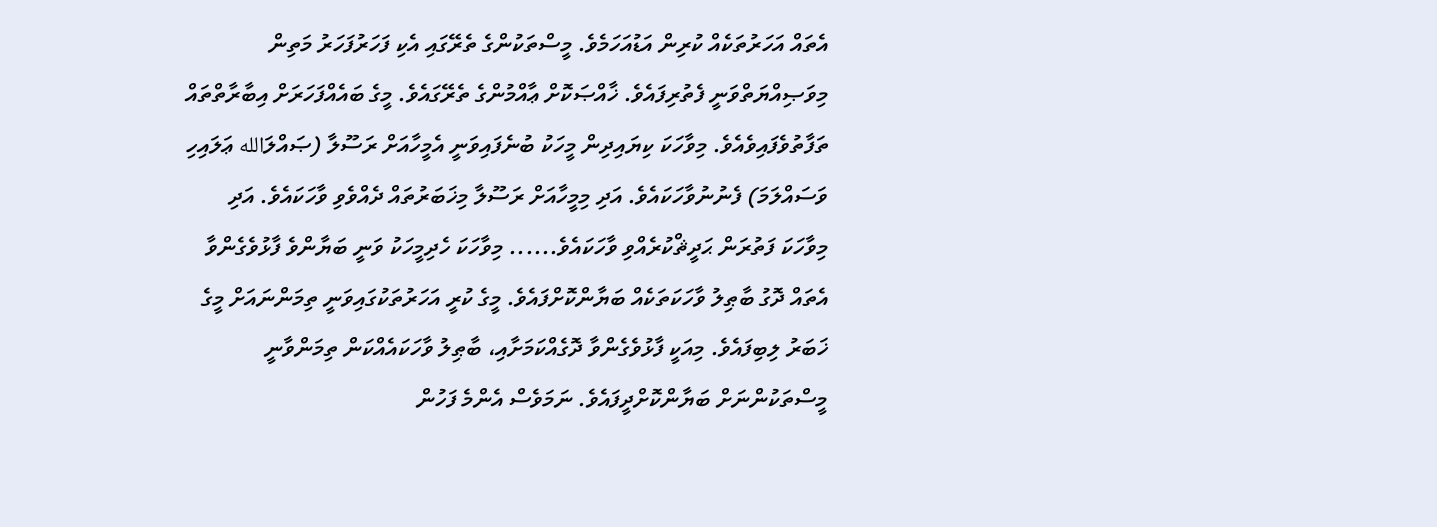އެތައް އަހަރުތަކެއް ކުރިން އަޑުއަހަމެވެ. މީސްތަކުންގެ ތެރޭގައި އެކި ފަހަރުފަހަރު މަތިން މިވަޞިއްޔަތްވަނީ ފެތުރިފައެވެ. ޚާއްޞަކޮށް ޢާއްމުންގެ ތެރޭގައެވެ. މީގެ ބައެއްފަހަރަށް އިބާރާތްތައް ތަފާތުވެފައިވެއެވެ. މިވާހަކަ ކިޔައިދިން މީހަކު ބުނެފައިވަނީ އެމީހާއަށް ރަސޫލާ (ޞައްލަالله ޢަލައިހި ވަސައްލަމަ) ފެނުނުވާހަކައެވެ. އަދި މިމީހާއަށް ރަސޫލާ މިޚަބަރުތައް ދެއްވެވި ވާހަކައެވެ. އަދި މިވާހަކަ ފަތުރަން ޙަދީޘްކުރެއްވި ވާހަކައެވެ...... މިވާހަކަ ހެދިމީހަކު ވަނީ ބަޔާންވެ ފާޅުވެގެންވާ އެތައް ދޮގު ބާޠިލު ވާހަކަތަކެއް ބަޔާންކޮށްފައެވެ. މީގެ ކުރީ އަހަރުތަކުގައިވަނީ ތިމަންނައަށް މީގެ ޚަބަރު ލިބިފައެވެ. މިއަކީ ފާޅުވެގެންވާ ދޮގެއްކަމަށާއި، ބާޠިލު ވާހަކައެއްކަން ތިމަންވާނީ މީސްތަކުންނަށް ބަޔާންކޮށްދީފައެވެ. ނަމަވެސް އެންމެ ފަހުން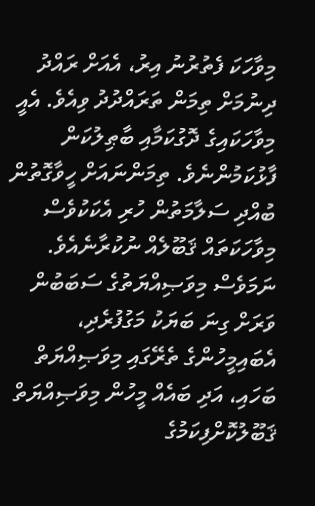މިވާހަކަ ފެތުރުނު އިރު، އެއަށް ރައްދު ދިނުމަށް ތިމަން ތަރައްދުދު ވިއެވެ. އެއީ މިވާހަކައިގެ ދޮގުކަމާއި ބާޠިލުކަން ފާޅުކަމުންނެވެ. ތިމަންނައަށް ހީވާގޮތުން ބުއްދި ސަލާމަތުން ހުރި އެކަކުވެސް މިވާހަކަތައް ޤަބޫލެއް ނުކުރާނެއެވެ.
ނަމަވެސް މިވަޞިއްޔަތުގެ ސަބަބުން ވަރަށް ގިނަ ބަޔަކު މަގުފުރެދި، އެބައިމީހުންގެ ތެރޭގައި މިވަޞިއްޔަތް ބަހައި، އަދި ބައެއް މީހުން މިވަޞިއްޔަތް ޤަބޫލުކޮށްފިކަމުގެ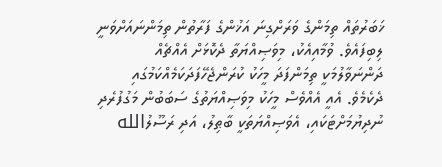ޚަބަރުތައް ތިމަންގެ ވަރަށްގިނަ އަޚުންގެ ފަރާތުން ތިމަންނައަށްވަނީ ލިބިފައެވެ. ވުމާއިއެކު، މިވަޞިއްޔަތާ ދެކޮޅަށް އެއްޗެއް ދަންނަވާލުމަކީ ތިމަންފަދަ މީހަކު ކުރަންޖެހޭފަދަކަމެއްކަމުގައި ދެކެމެވެ. އެއީ އެއްވެސް މީހަކު މިވަޞިއްޔަތުގެ ސަބަބުން މަގުފުރެދި ނުދިޔުމަށްޓަކައި، އެވަޞިއްޔަތަކީ ބާޠިލު، އަދި ރަސޫލުالله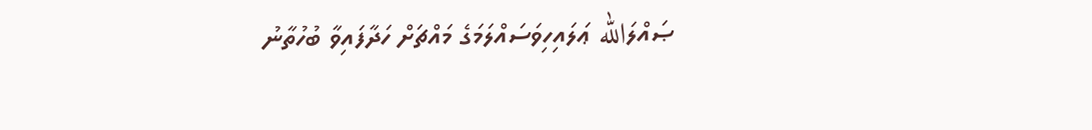ޞައްލަالله ޢަލައިހިވަސައްލަމަގެ މައްޗަށް ހަދާފައިވާ ބުހުތާނު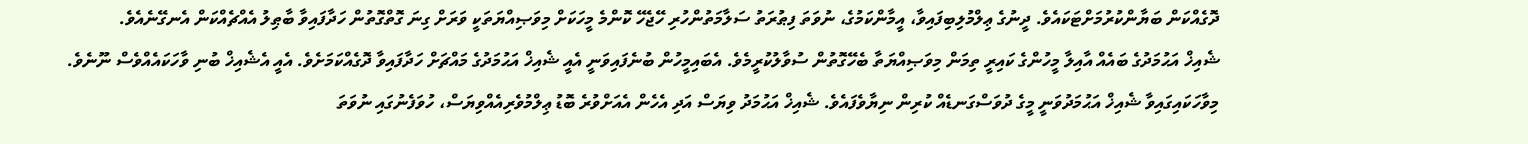ދޮގެއްކަން ބަޔާންކުރުމަށްޓަކައެވެ. ދީނުގެ ޢިލްމުލިބިފައިވާ، އީމާންކަމުގެ، ނުވަތަ ފިޠުރަތު ސަލާމަތުންހުރި ހޭޖެހޭ ކޮންމެ މީހަކަށް މިވަޞިއްޔަތަކީ ވަރަށް ގިނަ ގޮތްގޮތުން ހަދާފައިވާ ބާޠިލު އެއްޗެއްކަން އެނގޭނެއެވެ.
ޝެއިޚް އަޙުމަދުގެ ބައެއް އާއިލާ މީހުންގެ ކައިރީ ތިމަން މިވަޞިއްޔަތާ ބެހޭގޮތުން ސުވާލުކުރީމެވެ. އެބައިމީހުން ބުނެފައިވަނީ އެއީ ޝެއިޚް އަޙުމަދުގެ މައްޗަށް ހަދާފައިވާ ދޮގެއްކަމަށެވެ. އެއީ އެޝެއިޚް ބުނި ވާހަކައެއްވެސް ނޫނެވެ. މިވާހަކައިގައިވާ ޝެއިޚް އަޙުމަދުވަނީ މީގެ ދުވަސްގަނޑެއް ކުރިން ނިޔާވެފައެވެ. ޝެއިޚް އަޙުމަދު ވިޔަސް އަދި އެހެން އެއަށްވުރެ ބޮޑު ޢިލްމުވެރިއެއްވިޔަސް، ހުވަފެނުގައި ނުވަތަ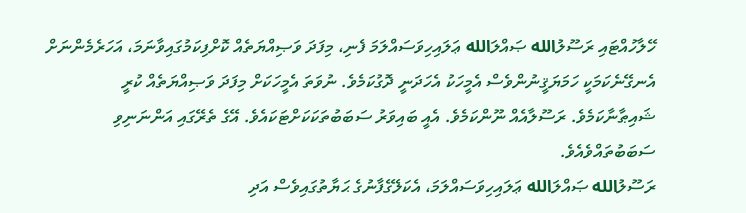ހޭލާހުއްޓައި ރަސޫލުالله ޞައްލަالله ޢަލައިހިވަސައްލަމަ ފެނި، މިފަދަ ވަޞިއްޔަތެއް ކޮށްފިކަމުގައިވާނަމަ، އަހަރެމެންނަށް އެނގޭނެކަމަކީ ހަމަޔަޤީނުންވެސް އެމީހަކު އެހަދަނީ ދޮގުކަމެވެ. ނުވަތަ އެމީހަކަށް މިފަދަ ވަޞިއްޔަތެއް ކުރީ ޝައިޠާނާކަމެވެ. ރަސޫލާއެއް ނޫންކަމެވެ. އެއީ ބައިވަރު ސަބަބުތަކަކަށްޓަކައެވެ. އޭގެ ތެރޭގައި އަންނަނިވި ސަބަބުތައްވެއެވެ.
ރަސޫލުالله ޞައްލަالله ޢަލައިހިވަސައްލަމަ، އެކަލޭގެފާނުގެ ޙަޔާތުގައިވެސް އަދި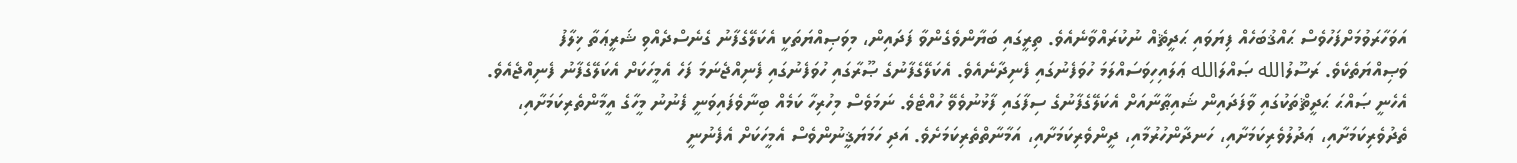އަވަހާރަވުމަށްފަހުވެސް ޙައްޤުބަހެއް ފިޔަވައި ޙަދީޘެއް ނުކުރައްވާނެއެވެ. ތިރީގައި ބަޔާންވެގެންވާ ފަދައިން، މިވަޞިއްޔަތަކީ އެކަލޭގެފާނު ގެނެސްދެއްވި ޝަރީޢަތާ ޚިލާފު ވަޞިއްޔަތެކެވެ. ރަސޫލުالله ޞައްލަالله ޢަލައިހިވަސައްލަމަ ހުވަފެނުގައި ފެނިދާނެއެވެ. އެކަލޭގެފާނުގެ ޞޫރާގައި ހުވަފެނުގައި ފެނިއްޖެނަމަ ފަހެ އެމީހަކަށް އެކަލޭގެފާނު ފެނިއްޖެއެވެ. އެހެނީ ޞައްޙަ ޙަދީޘްތަކުގައި ވާފަދައިން ޝައިޠާނާއަށް އެކަލޭގެފާނުގެ ސިފާގައި ފާޅުނުވެވޭ ހުއްޓެވެ. ނަމަވެސް މިހުރިހާ ކަމެއް ބިނާވެފައިވަނީ ފެނުނު މީހާގެ އީމާންތެރިކަމަށާއި، ތެދުވެރިކަމަށާއި، ޢަދުލުވެރިކަމަށާއި، ހަނދާންހުރުމާއި، ދީންވެރިކަމަށާއި، އަމާނާތްތެރިކަމަށެވެ. އަދި ހަމަޔަޤީނުންވެސް އެމީހަކަށް އެފެނުނީ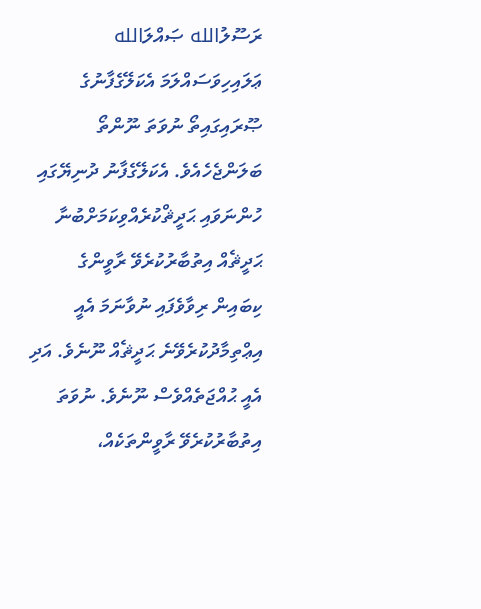ރަސޫލުالله ޞައްލަالله ޢަލައިހިވަސައްލަމަ އެކަލޭގެފާނުގެ ޞޫރައިގައިތޯ ނުވަތަ ނޫންތޯ ބަލަންޖެހެއެވެ. އެކަލޭގެފާނު ދުނިޔޭގައި ހުންނަވައި ޙަދީޘްކުރެއްވިކަމަށްބުނާ ޙަދީޘެއް އިތުބާރުކުރެވޭ ރާވީންގެ ކިބައިން ރިވާވެފައި ނުވާނަމަ އެއީ އިޢްތިމާދުކުރެވޭނެ ޙަދީޘެއް ނޫނެވެ. އަދި އެއީ ޙުއްޖަތެއްވެސް ނޫނެވެ. ނުވަތަ އިތުބާރުކުރެވޭ ރާވީންތަކެއް،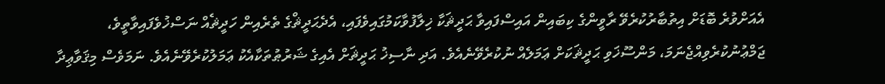އެއަށްވުރެ ބޮޑަށް އިތުބާރުކުރެވޭ ރާވީންގެ ކިބައިން އައިސްފައިވާ ޙަދީޘަކާ ޚިލާފުވާކަމުގައިވެފައި، އެދެޙަދީޘްގެ ތެރެއިން ހަދީޘެއް ނަސްޚުވެފައިވާތީވެ، ޖަމްޢުނުކުރެވިއްޖެނަމަ، މަންސޫޚަވި ޙަދީޘަކަށް ޢަމަލެއް ނުކުރެވޭނެއެވެ. އަދި ނާސިޚު ޙަދީޘަށް އެއިގެ ޝަރުޠުތަކާއެކު ޢަމަލުކުރެވޭނެއެވެ. ނަމަވެސް މިޤަވާޢިދާ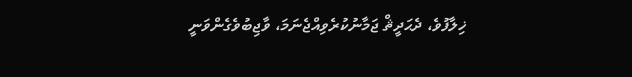ޚިލާފުވެ، ދެޙަދީޘް ޖަމާނުކުރެވިއްޖެނަމަ، ވާޖިބުވެގެންވަނީ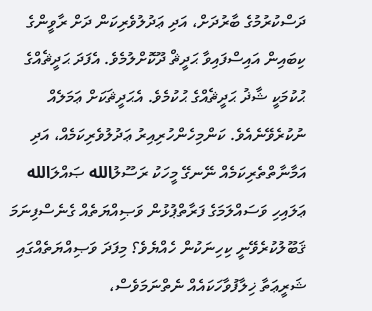ދަސްކުރުމުގެ ބާރުދަށް، އަދި ޢަދުލުވެރިކަން ދަށް ރާވީންގެ ކިބައިން އައިސްފައިވާ ޙަދީޘް ދޫކޮށްލުމެވެ. އެފަދަ ޙަދީޘެއްގެ ޙުކުމަކީ ޝާޛު ޙަދީޘެއްގެ ޙުކުމެވެ. އެޙަދީޘަކަށް ޢަމަލެއް ނުކުރެވޭނެއެވެ. ކަންމިހެންހުރިއިރު ޢަދުލުވެރިކަމެއް، އަދި އަމާނާތްތެރިކަމެއް ނޭނގޭ މީހަކު ރަސޫލުالله ޞައްލަالله ޢަލައިހި ވަސައްލަމަގެ ފަރާތްޕުޅުން ވަޞިއްޔަތެއް ގެނެސްފިނަމަ ޤަބޫލުކުރެވޭނީ ކިހިނަކުން ހެއްޔެވެ؟ މިފަދަ ވަޞިއްޔަތެއްގައި ޝަރީޢަތާ ޚިލާފުވާހަކައެއް ނެތްނަމަވެސް،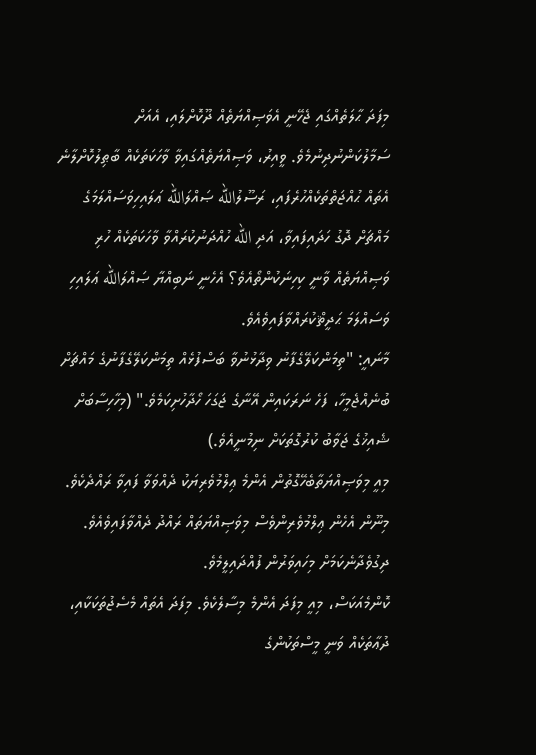މިފަދަ ޙާލަތެއްގައި ޖެހޭނީ އެވަޞިއްޔަތެއް ދޫކޮށްލައި، އެއަށް ސަމާލުކަންނުދިނުމެވެ. ވީއިރު، ވަޞިއްޔަތެއްގައިވާ ވާހަކަތަކެއް ބާޠިލުކޮށްލާނެ އެތައް ޙުއްޖަތްތަކެއްހުރެފައި، ރަސޫލުالله ޞައްލަالله ޢަލައިހިވަސައްލަމަގެ މައްޗަށް ދޮގު ހަދައިފައިވާ، އަދި الله ހުއްދަނުކުރައްވާ ވާހަކަތަކެއް ހުރި ވަޞިއްޔަތެއް ވާނީ ކިހިނަކުންތޯއެވެ؟ އެހެނީ ނަބިއްޔާ ޞައްލަالله ޢަލައިހި ވަސައްލަމަ ޙަދީޘްކުރައްވާފައިވެއެވެ.
މާނައީ: "ތިމަންކަލޭގެފާނު ވިދާޅުނުވާ ބަސްފުޅެއް ތިމަންކަލޭގެފާނުގެ މައްޗަށް ބުނެއްޖެމީހާ، ފަހެ ނަރަކައިން އޭނާގެ ޖަގަހަ ހޯދާހުށިކަމެވެ." (މިހާހިސާބަށް ޝެއިޚުގެ ޖަވާބު ކުރުގޮތަކަށް ނިމުނީއެވެ.)
މިއީ މިވަޞިއްޔަތާބެހޭގޮތުން އެންމެ ޢިލްމުވެރިޔަކު ދެއްވަވާ ފައިވާ ރައްދެކެވެ. މިނޫން އެހެން ޢިލްމުވެރިންވެސް މިވަޞިއްޔަތައް ރައްދު ދެއްވާފައިވެއެވެ. ދިގުވެދާނެކަމަށް މިހައިވަރުން ފުއްދައިލީމެވެ.
ކޮންމެއަކަސް، މިއީ މިފަދަ އެންމެ މިސާލެކެވެ. މިފަދަ އެތައް މެސެޖުތަކަކާއި، ދުޢާތަކެއް ވަނީ މީސްތަކުންގެ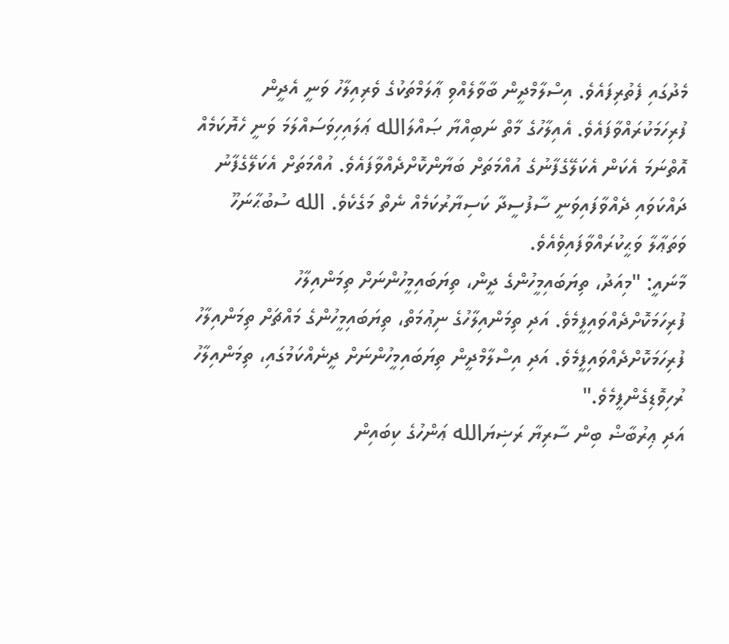މެދުގައި ފެތުރިފައެވެ. އިސްލާމްދީން ބާވާލެއްވި ޢާލަމްތަކުގެ ވެރިއިލާހު ވަނީ އެދީން ފުރިހަމަކުރައްވާފައެވެ. އެއިލާހުގެ މާތް ނަބިއްޔާ ޞައްލަالله ޢަލައިހިވަސައްލަމަ ވަނީ ހެޔޮކަމެއް އޮތްނަމަ އެކަން އެކަލޭގެފާނުގެ އުއްމަތަށް ބަޔާންކޮށްދެއްވާފައެވެ. އުއްމަތަށް އެކަލޭގެފާނު ދައްކަވައި ދެއްވާފައިވަނީ ސާފުސީދާ ކަސިޔާރުކަމެއް ނެތް މަގެކެވެ. الله ސުބުޙާނަހޫ ވަތަޢާލާ ވަޙީކުރައްވާފައިވެއެވެ.
މާނައީ: "މިއަދު، ތިޔަބައިމީހުންގެ ދީން، ތިޔަބައިމީހުންނަށް ތިމަންއިލާހު ފުރިހަމަކޮށްދެއްވައިފީމެވެ. އަދި ތިމަންއިލާހުގެ ނިޢުމަތް، ތިޔަބައިމީހުންގެ މައްޗަށް ތިމަންއިލާހު ފުރިހަމަކޮށްދެއްވައިފީމެވެ. އަދި އިސްލާމްދީން ތިޔަބައިމީހުންނަށް ދީނެއްކަމުގައި، ތިމަންއިލާހު ރުހިވޮޑިގެންފީމެވެ."
އަދި ޢިރުބާޟް ބިން ސާރިޔާ ރަޟިޔަالله ޢަންހުގެ ކިބައިން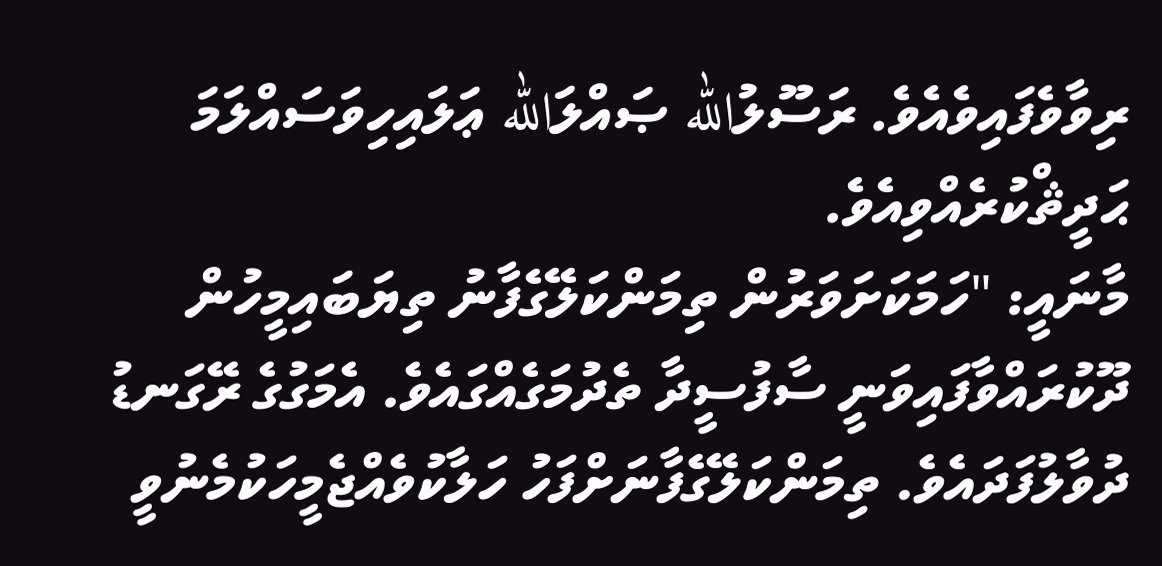ރިވާވެފައިވެއެވެ. ރަސޫލުالله ޞައްލަالله ޢަލައިހިވަސައްލަމަ ޙަދީޘްކުރެއްވިއެވެ.
މާނައީ: "ހަމަކަށަވަރުން ތިމަންކަލޭގެފާނު ތިޔަބައިމީހުން ދޫކުރައްވާފައިވަނީ ސާފުސީދާ ތެދުމަގެއްގައެވެ. އެމަގުގެ ރޭގަނޑު ދުވާލުފަދައެވެ. ތިމަންކަލޭގެފާނަށްފަހު ހަލާކުވެއްޖެމީހަކުމެނުވީ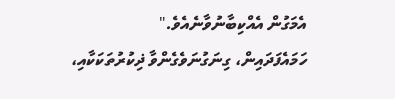އެމަގުން އެއްކިބާނުވާނެއެވެ."
ހަމައެފަދައިން، ގިނަގުނަވެގެންވާ ޛިކުރުތަކަކާއި،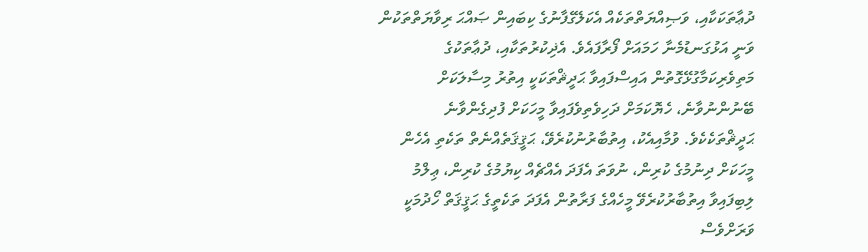ދުޢާތަކަކާއި، ވަޞިއްޔަތްތަކެއް އެކަލޭގެފާނުގެ ކިބައިން ޞައްޙަ ރިވާޔަތްތަކުން ވަނީ އަޅުގަނޑުމެނާ ހަމައަށް ފޯރާފައެވެ. އެޛިކުރުތަކާއި، ދުޢާތަކުގެ މަތިވެރިކަމާގުޅޭގޮތުން އައިސްފައިވާ ޙަދީޘްތަކަކީ އިތުރު މިސާލަކަށް ބޭނުންނުވާނެ، ހެޔޮކަމަށް ދަހިވެތިވެފައިވާ މީހަކަށް ފުދިގެންވާނެ ޙަދީޘްތަކެކެވެ. ވުމާއިއެކު، އިތުބާރުނުކުރެވޭ، ޙަޤީޤަތެއްނެތް ތަކެތި އެހެން މީހަކަށް ދިނުމުގެ ކުރިން، ނުވަތަ އެފަދަ އެއްޗެއް ކިޔުމުގެ ކުރިން، ޢިލްމު ލިބިފައިވާ އިތުބާރުކުރެވޭ މީހެއްގެ ފަރާތުން އެފަދަ ތަކެތީގެ ޙަޤީޤަތް ހޯދުމަކީ ވަރަށްވެސް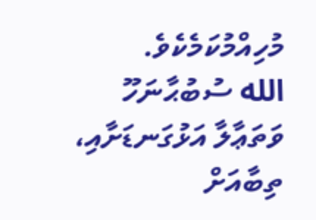މުހިއްމުކަމެކެވެ.
الله ސުބުޙާނަހޫ ވަތަޢާލާ އަޅުގަނޑަށާއި، ތިބާއަށް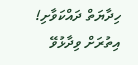ހިދާޔަތް ދައްކަވާށި!
އިތުރަށް ވިދާޅުވޭ